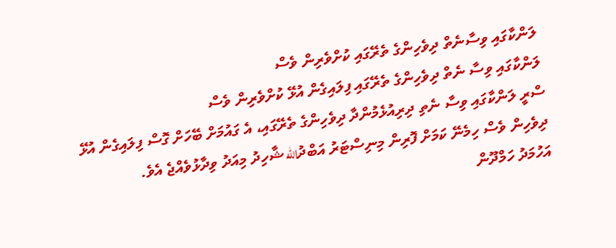ލަންކާގައި ވިސާނެތް ދިވެހިންގެ ތެރޭގައި ކުށްވެރިން ވެސް
ލަންކާގައި ވިސާ ނެތް ދިވެހިންގެ ތެރޭގައި ފިލައިގެން އުޅޭ ކުށްވެރިން ވެސް
ސްރީ ލަންކާގައި ވިސާ ނެތި ދިރިއުޅެމުންދާ ދިވެހިންގެ ތެރޭގައި، އެ ގައުމަށް ބޭހަށް ގޮސް ފިލައިގެން އުޅޭ ދިވެހިން ވެސް ހިމެނޭ ކަމަށް ފޮރިން މިނިސްޓަރު އަބްދުالله ޝާހިދު މިއަދު ވިދާޅުވެއްޖެ އެވެ.
އަހުމަދު ހަމްދޫން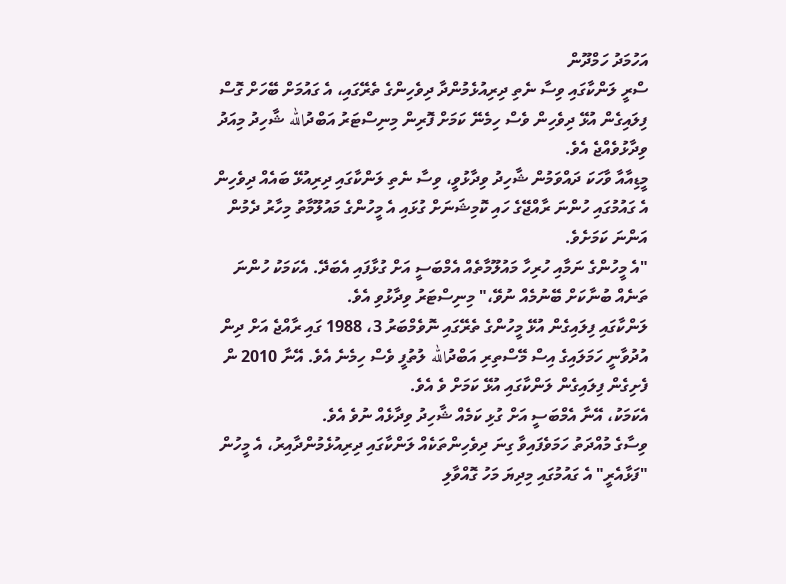އަހުމަދު ހަމްދޫން
ސްރީ ލަންކާގައި ވިސާ ނެތި ދިރިއުޅެމުންދާ ދިވެހިންގެ ތެރޭގައި، އެ ގައުމަށް ބޭހަށް ގޮސް ފިލައިގެން އުޅޭ ދިވެހިން ވެސް ހިމެނޭ ކަމަށް ފޮރިން މިނިސްޓަރު އަބްދުالله ޝާހިދު މިއަދު ވިދާޅުވެއްޖެ އެވެ.
މީޑިއާއާ ވާހަކަ ދައްވަމުން ޝާހިދު ވިދާޅުވީ، ވިސާ ނެތި ލަންކާގައި ދިރިއުޅޭ ބައެއް ދިވެހިން އެ ގައުމުގައި ހުންނަ ރާއްޖޭގެ ހައި ކޮމިޝަނަށް ގުޅައި އެ މީހުންގެ މައުލޫމާތު މިހާރު ދެމުން އަންނަ ކަމަށެވެ.
"އެ މީހުންގެ ނަމާއި ހުރިހާ މައުލޫމާތެއް އެމްބަސީ އަށް ގުޅާފައި އެބަދޭ. އެކަމަކު ހުންނަ ތަނެއް ބުނާކަށް ބޭނުމެއް ނުވޭ،" މިނިސްޓަރު ވިދާޅުވި އެވެ.
ލަންކާގައި ފިލައިގެން އުޅޭ މީހުންގެ ތެރޭގައި ނޮވެމްބަރު 3، 1988 ގައި ރާއްޖެ އަށް ދިން އުދުވާނީ ހަމަލައިގެ އިސް މޭސްތިރި އަބްދުالله ލުތުފީ ވެސް ހިމެނެ އެވެ. އޭނާ 2010 ން ފެށިގެން ފިލައިގެން ލަންކާގައި އުޅޭ ކަމަށް ވެ އެވެ.
އެކަމަކު، އޭނާ އެމްބަސީ އަށް ގުޅި ކަމެއް ޝާހިދު ވިދާޅެއް ނުވެ އެވެ.
ވިސާގެ މުއްދަތު ހަމަވެފައިވާ ގިނަ ދިވެހިންތަކެއް ލަންކާގައި ދިރިއުޅެމުންދާއިރު، އެ މީހުން "ފަޅާއެރީ" އެ ގައުމުގައި މިދިޔަ މަހު ގޮއްވާލި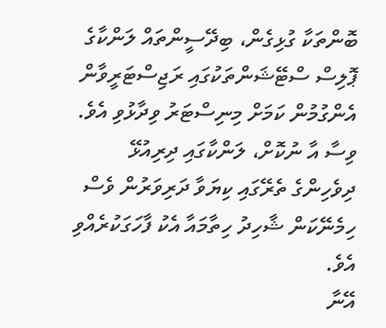ބޮންތަކާ ގުޅިގެން، ބިދޭސީންތައް ލަންކާގެ ޕޮލިސް ސްޓޭޝަންތަކުގައި ރަޖިސްޓަރީވާން އެންގުމުން ކަމަށް މިނިސްޓަރު ވިދާޅުވި އެވެ.
ވިސާ އާ ނުކޮށް، ލަންކާގައި ދިރިއުޅޭ ދިވެހިންގެ ތެރޭގައި ކިޔަވާ ދަރިވަރުން ވެސް ހިމެނޭކަން ޝާހިދު ހިތާމައާ އެކު ފާހަގަކުރެއްވި އެވެ.
އޭނާ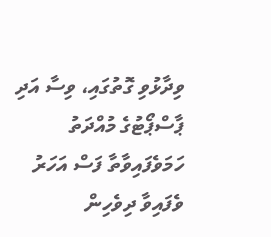ވިދާޅުވި ގޮތުގައި، ވިސާ އަދި ޕާސްޕޯޓުގެ މުއްދަތު ހަމަވެފައިވާތާ ފަސް އަހަރު ވެފައިވާ ދިވެހިން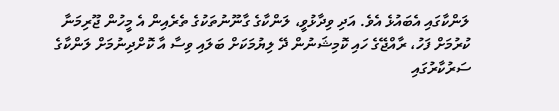ލަންކާގައި އެބައުޅެ އެވެ. އަދި ވިދާޅުވީ، ލަންކާގެ ގާނޫނުތަކުގެ ތެރެއިން އެ މީހުން ޖޫރިމަނާ ކުރުމަށް ފަހު، ރާއްޖޭގެ ހައި ކޮމިޝަނުން ދޭ ލިޔުމަކަށް ބަލައި ވިސާ އާ ކޮށްދިނުމަށް ލަންކާގެ ސަރުކާރުގައި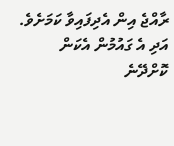ރާއްޖެ އިން އެދިފައިވާ ކަމަށެވެ. އަދި އެ ގައުމުން އެކަން ކޮށްދޭނެ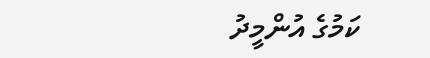ކަމުގެ އުންމީދު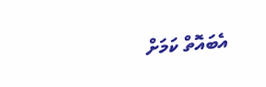އެބައޮތް ކަމަށް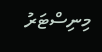މިނިސްޓަރު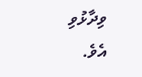ވިދާޅުވި އެވެ.